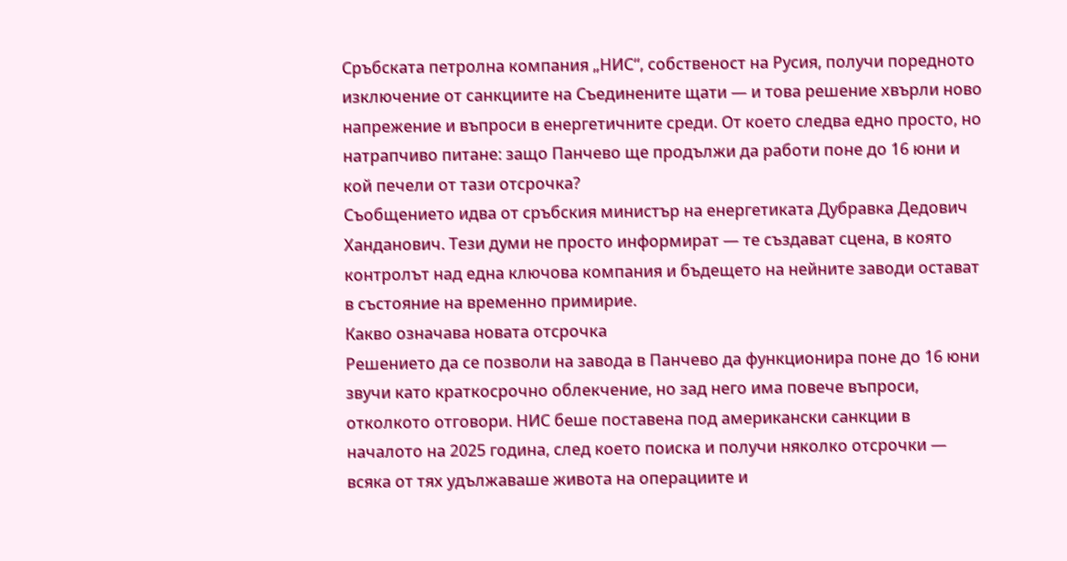Сръбската петролна компания „НИС“, собственост на Русия, получи поредното изключение от санкциите на Съединените щати — и това решение хвърли ново напрежение и въпроси в енергетичните среди. От което следва едно просто, но натрапчиво питане: защо Панчево ще продължи да работи поне до 16 юни и кой печели от тази отсрочка?
Съобщението идва от сръбския министър на енергетиката Дубравка Дедович Ханданович. Тези думи не просто информират — те създават сцена, в която контролът над една ключова компания и бъдещето на нейните заводи остават в състояние на временно примирие.
Какво означава новата отсрочка
Решението да се позволи на завода в Панчево да функционира поне до 16 юни звучи като краткосрочно облекчение, но зад него има повече въпроси, отколкото отговори. НИС беше поставена под американски санкции в началото на 2025 година, след което поиска и получи няколко отсрочки — всяка от тях удължаваше живота на операциите и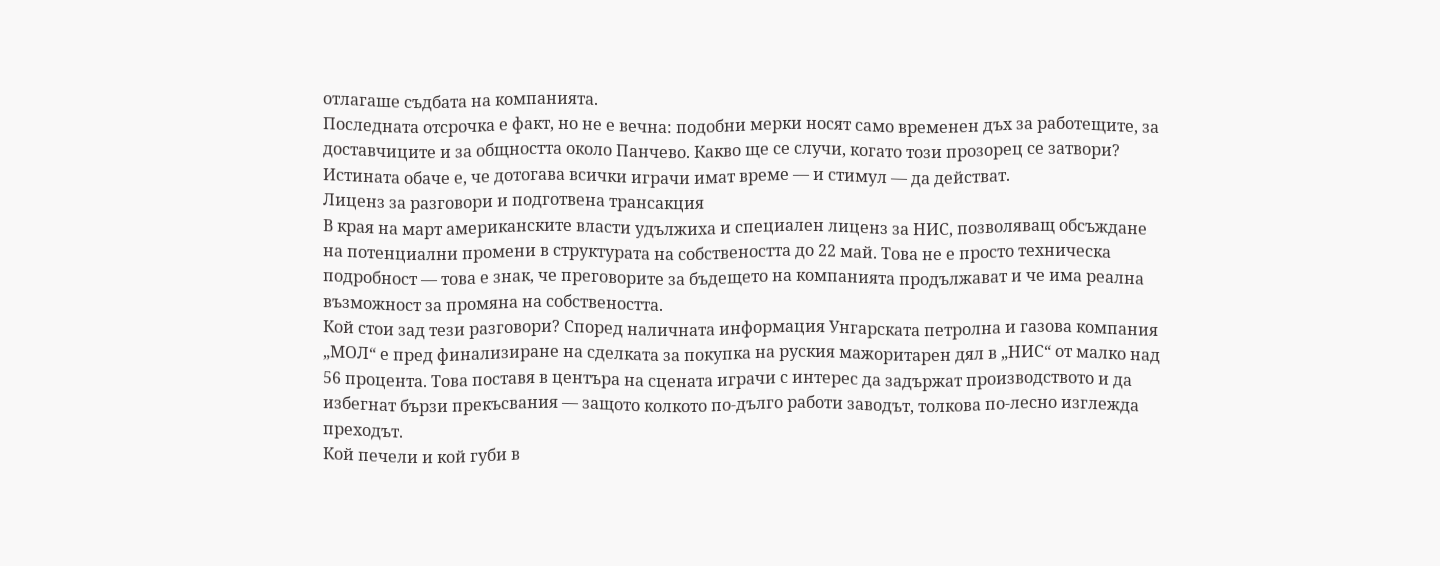отлагаше съдбата на компанията.
Последната отсрочка е факт, но не е вечна: подобни мерки носят само временен дъх за работещите, за доставчиците и за общността около Панчево. Какво ще се случи, когато този прозорец се затвори? Истината обаче е, че дотогава всички играчи имат време — и стимул — да действат.
Лиценз за разговори и подготвена трансакция
В края на март американските власти удължиха и специален лиценз за НИС, позволяващ обсъждане на потенциални промени в структурата на собствеността до 22 май. Това не е просто техническа подробност — това е знак, че преговорите за бъдещето на компанията продължават и че има реална възможност за промяна на собствеността.
Кой стои зад тези разговори? Според наличната информация Унгарската петролна и газова компания „МОЛ“ е пред финализиране на сделката за покупка на руския мажоритарен дял в „НИС“ от малко над 56 процента. Това поставя в центъра на сцената играчи с интерес да задържат производството и да избегнат бързи прекъсвания — защото колкото по-дълго работи заводът, толкова по-лесно изглежда преходът.
Кой печели и кой губи в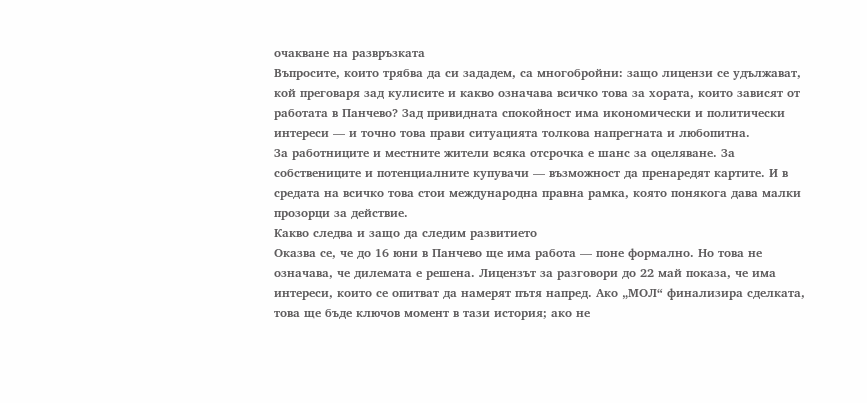очакване на развръзката
Въпросите, които трябва да си зададем, са многобройни: защо лицензи се удължават, кой преговаря зад кулисите и какво означава всичко това за хората, които зависят от работата в Панчево? Зад привидната спокойност има икономически и политически интереси — и точно това прави ситуацията толкова напрегната и любопитна.
За работниците и местните жители всяка отсрочка е шанс за оцеляване. За собствениците и потенциалните купувачи — възможност да пренаредят картите. И в средата на всичко това стои международна правна рамка, която понякога дава малки прозорци за действие.
Какво следва и защо да следим развитието
Оказва се, че до 16 юни в Панчево ще има работа — поне формално. Но това не означава, че дилемата е решена. Лицензът за разговори до 22 май показа, че има интереси, които се опитват да намерят пътя напред. Ако „МОЛ“ финализира сделката, това ще бъде ключов момент в тази история; ако не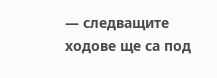— следващите ходове ще са под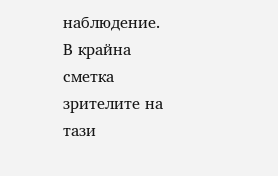наблюдение.
В крайна сметка зрителите на тази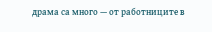драма са много — от работниците в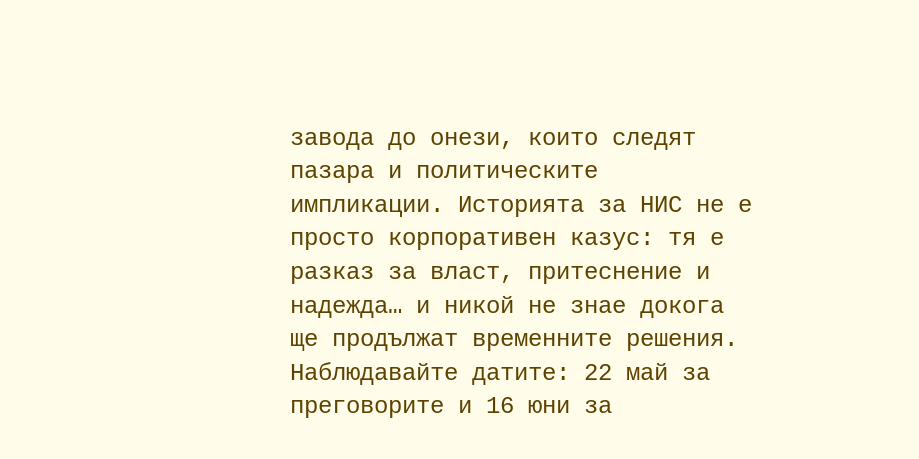завода до онези, които следят пазара и политическите импликации. Историята за НИС не е просто корпоративен казус: тя е разказ за власт, притеснение и надежда… и никой не знае докога ще продължат временните решения.
Наблюдавайте датите: 22 май за преговорите и 16 юни за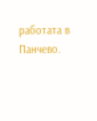работата в Панчево.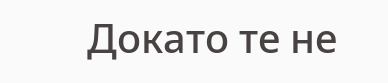Докато те не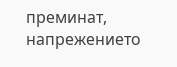преминат, напрежението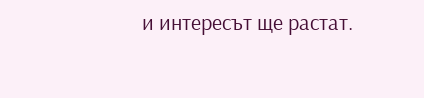и интересът ще растат.